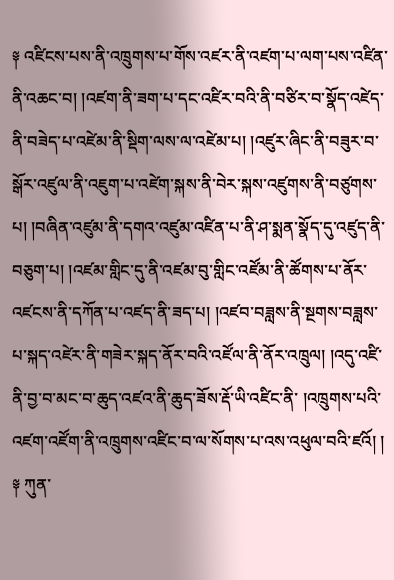༈ འཛིངས་པས་ནི་འཁྲུགས་པ་གོས་འཛར་ནི་འཛག་པ་ལག་པས་འཛིན་ནི་འཆང་བ། །འཛག་ནི་ཟག་པ་དང་འཛིར་བའི་ནི་བཙིར་བ་སྣོད་འཛེད་ནི་བཟེད་པ་འཛེམ་ནི་སྡིག་ལས་ལ་འཛེམ་པ། །འཛུར་ཞིང་ནི་བཟུར་བ་སྒོར་འཛུལ་ནི་འཇུག་པ་འཛེག་སྐས་ནི་བེར་སྐས་འཛུགས་ནི་བཙུགས་པ། །བཞིན་འཛུམ་ནི་དགའ་འཛུམ་འཛིན་པ་ནི་ཤ་སྨན་སྣོད་དུ་འཛུད་ནི་བཅུག་པ། །འཛམ་གླིང་དུ་ནི་འཛམ་བུ་གླིང་འཛོམ་ནི་ཚོགས་པ་ནོར་འཛངས་ནི་དཀོན་པ་འཛད་ནི་ཟད་པ། །འཛབ་བཟླས་ནི་སྔགས་བཟླས་པ་སྐད་འཛེར་ནི་གཟེར་སྐད་ནོར་བའི་འཛོལ་ནི་ནོར་འཁྲུལ། །འདུ་འཛི་ནི་བྱ་བ་མང་བ་ཆུད་འཛའ་ནི་ཆུད་ཟོས་རྡོ་ཡི་འཛིང་ནི་ །འཁྲུགས་པའི་འཛག་འཛོག་ནི་འཁྲུགས་འཛིང་བ་ལ་སོགས་པ་འས་འཕུལ་བའི་ཛའོ། །
༈ ཀུན་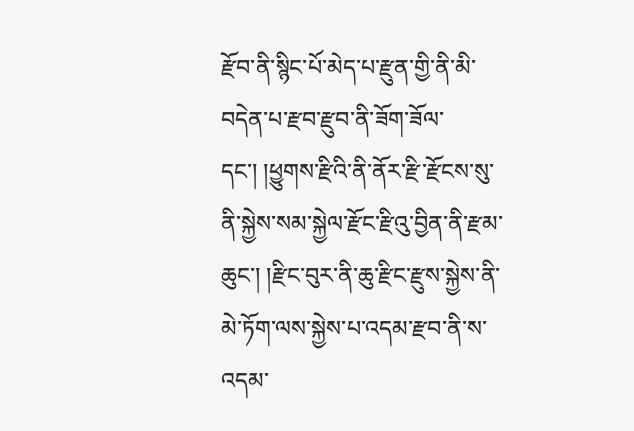རྫོབ་ནི་སྙིང་པོ་མེད་པ་རྫུན་གྱི་ནི་མི་བདེན་པ་རྫབ་རྫུབ་ནི་ཟོག་ཟོལ་དང་། །ཕྱུགས་རྫིའི་ནི་ནོར་རྫི་རྫོངས་སུ་ནི་སྐྱེས་སམ་སྐྱེལ་རྫོང་རྫིའུ་བྱིན་ནི་རྫམ་ཆུང་། །རྫིང་བུར་ནི་ཆུ་རྫིང་རྫུས་སྐྱེས་ནི་མེ་ཏོག་ལས་སྐྱེས་པ་འདམ་རྫབ་ནི་ས་འདམ་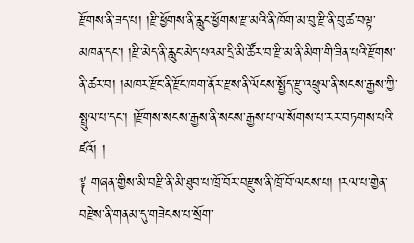རྫོགས་ནི་ཟད་པ། །རྫི་ཕྱོགས་ནི་རླུང་ཕྱོགས་རྫ་མའི་ནི་ཁོག་མ་བུ་རྫི་ནི་བུ་ཚ་བལྟ་མཁན་དང་། །རྫི་མེད་ནི་རླུང་མེད་པའམ་དྲི་མི་ཚོར་བ་རྫི་མ་ནི་མིག་གི་ཟིན་པའི་རྫོགས་ནི་ཚར་བ། །མཁར་རྫོང་ནི་རྫོང་ཁག་ནོར་རྫས་ནི་ལོངས་སྤྱོད་རྫུ་འཕྲུལ་ནི་སངས་རྒྱས་ཀྱི་སྤྲུལ་པ་དང་། །རྫོགས་སངས་རྒྱས་ནི་སངས་རྒྱས་པ་ལ་སོགས་པ་རར་བཏགས་པའི་ཛའོ། །
༈ གཞན་གྱིས་མི་བརྫི་ནི་མི་ཐུབ་པ་ཁྲོ་བོར་བརྫུས་ནི་ཁྲོ་བོ་ལངས་པ། །རལ་པ་གྱེན་བརྫེས་ནི་གནམ་དུ་གཟེངས་པ་སྲོག་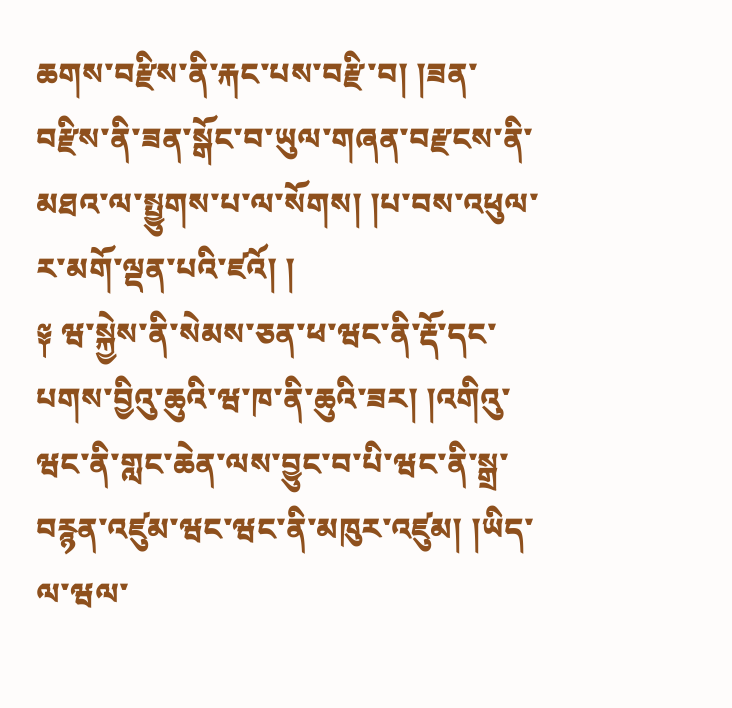ཆགས་བརྫིས་ནི་རྐང་པས་བརྫི་བ། །ཟན་བརྫིས་ནི་ཟན་སྒོང་བ་ཡུལ་གཞན་བརྫངས་ནི་མཐའ་ལ་སྤྱུགས་པ་ལ་སོགས། །པ་བས་འཕུལ་ར་མགོ་ལྡན་པའི་ཛའོ། །
༈ ཝ་སྐྱེས་ནི་སེམས་ཅན་ཕ་ཝང་ནི་རྡོ་དང་པགས་བྱིའུ་ཆུའི་ཝ་ཁ་ནི་ཆུའི་ཟར། །འགིའུ་ཝང་ནི་གླང་ཆེན་ལས་བྱུང་བ་པི་ཝང་ནི་སྒྲ་བརྙན་འཛུམ་ཝང་ཝང་ནི་མཁུར་འཛུམ། །ཡིད་ལ་ཝལ་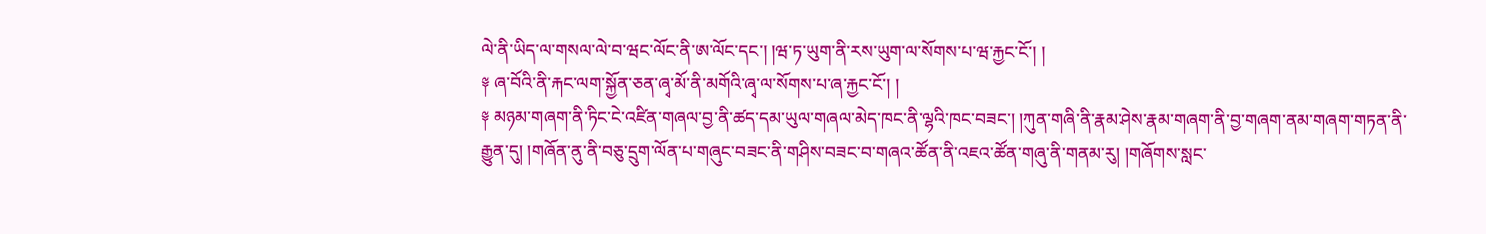ལེ་ནི་ཡིད་ལ་གསལ་ལེ་བ་ཝང་ལོང་ནི་ཨ་ལོང་དང་། །ཝ་ཏ་ཡུག་ནི་རས་ཡུག་ལ་སོགས་པ་ཝ་རྐྱང་ངོ་། །
༈ ཞ་བོའི་ནི་རྐང་ལག་སྐྱོན་ཅན་ཞྭ་མོ་ནི་མགོའི་ཞྭ་ལ་སོགས་པ་ཞ་རྐྱང་ངོ་། །
༈ མཉམ་གཞག་ནི་ཏིང་ངེ་འཛིན་གཞལ་བྱ་ནི་ཚད་དམ་ཡུལ་གཞལ་མེད་ཁང་ནི་ལྷའི་ཁང་བཟང་། །ཀུན་གཞི་ནི་རྣམ་ཤེས་རྣམ་གཞག་ནི་བྱ་གཞག་ནམ་གཞག་གཏན་ནི་རྒྱུན་དུ། །གཞོན་ནུ་ནི་བཅུ་དྲུག་ལོན་པ་གཞུང་བཟང་ནི་གཤིས་བཟང་བ་གཞའ་ཚོན་ནི་འཇའ་ཚོན་གཞུ་ནི་གནམ་རུ། །གཞོགས་སླང་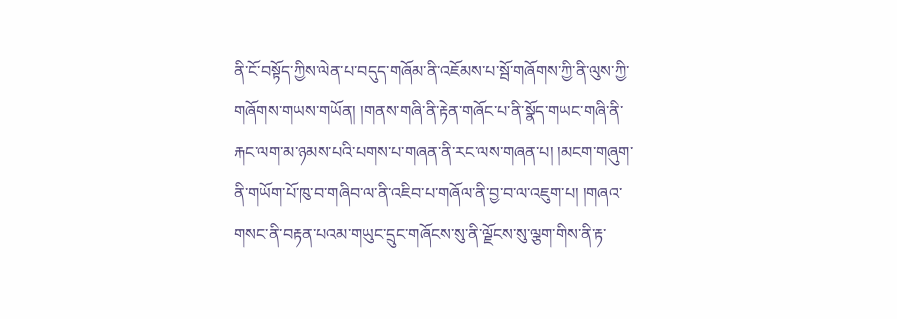ནི་ངོ་བསྟོད་ཀྱིས་ལེན་པ་བདུད་གཞོམ་ནི་འཇོམས་པ་སྦོ་གཞོགས་ཀྱི་ནི་ལུས་ཀྱི་གཞོགས་གཡས་གཡོན། །གནས་གཞི་ནི་རྟེན་གཞོང་པ་ནི་སྣོད་གཡང་གཞི་ནི་རྐང་ལག་མ་ཉམས་པའི་པགས་པ་གཞན་ནི་རང་ལས་གཞན་པ། །མངག་གཞུག་ནི་གཡོག་པོ་ཁུ་བ་གཞིབ་ལ་ནི་འཇིབ་པ་གཞོལ་ནི་བྱ་བ་ལ་འཇུག་པ། །གཞའ་གསང་ནི་བརྟན་པའམ་གཡུང་དྲུང་གཞོངས་སུ་ནི་ལྗོངས་སུ་ལྕག་གིས་ནི་རྟ་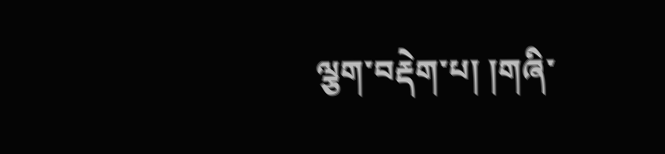ལྕག་བརྡེག་པ། །གཞི་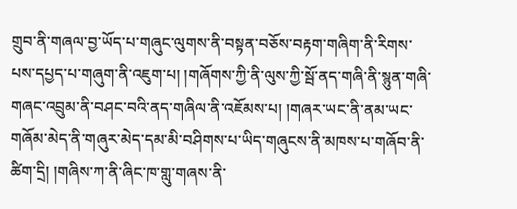གྲུབ་ནི་གཞལ་བྱ་ཡོད་པ་གཞུང་ལུགས་ནི་བསྟན་བཅོས་བརྟག་གཞིག་ནི་རིགས་པས་དཔྱད་པ་གཞུག་ནི་འཇུག་པ། །གཞོགས་ཀྱི་ནི་ལུས་ཀྱི་སྦོ་ནད་གཞི་ནི་སྙུན་གཞི་གཞང་འབྲུམ་ནི་བཤང་བའི་ནད་གཞིལ་ནི་འཇོམས་པ། །གཞར་ཡང་ནི་ནམ་ཡང་གཞོམ་མེད་ནི་གཞུར་མེད་དམ་མི་བཤིགས་པ་ཡིད་གཞུངས་ནི་མཁས་པ་གཞོབ་ནི་ཚིག་དྲི། །གཞིས་ཀ་ནི་ཞིང་ཁ་གླུ་གཞས་ནི་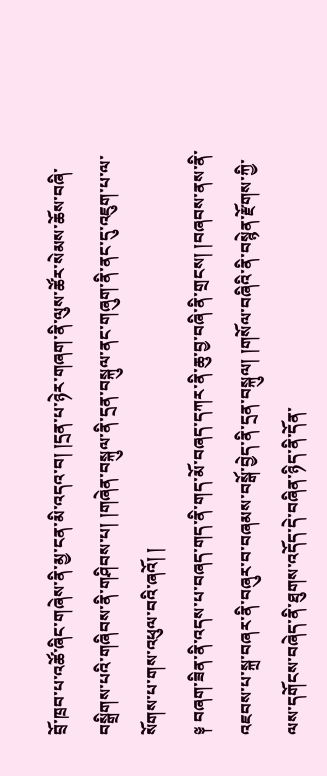བྲོ་ཁྲབ་པ་འཚོ་ཞིང་གཞེས་ནི་མྱ་ངན་མི་འདའ་བ། །དྲན་པ་ཉེར་གཞག་ནི་ལུས་ཚོར་སེམས་ཆོས་བཞི་བསྒྲིགས་པའི་གཞིབས་ནི་གཤིབས་པ། །གཞེན་བསྐུལ་ནི་དྲན་བསྐུལ་ནང་གཞུག་ནི་ནང་དུ་འཇུག་པ་ལ་སོགས་པ་གས་འཕུལ་བའི་ཞའོ། །
༈ བཞག་ཟིན་ནི་འདས་པ་བཞད་གད་ནི་གད་མོ་བཞད་དཀར་ནི་ཆུ་བྱ་བཞི་ནི་གྲངས། །བཞབས་ནས་ནི་འཇབས་པ་སྐྲ་བཞར་ནི་བཞུར་བ་བཞམས་བསྒོ་བྱེད་ནི་དྲན་བསྐུལ། །གསོལ་བཞིའི་ནི་བསྙེན་རྫོགས་ཀྱི་ལས་དགོངས་བཞེད་ནི་ཐུགས་འདོད་དེ་བཞིན་ཉིད་ནི་དོན་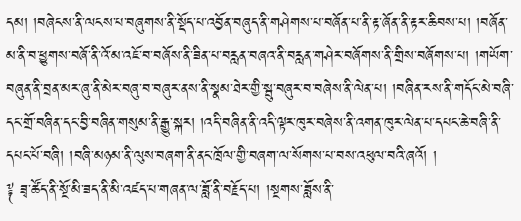དམ། །བཞེངས་ནི་ལངས་པ་བཞུགས་ནི་སྡོད་པ་འབྱོན་བཞུད་ནི་གཤེགས་པ་བཞོན་པ་ནི་རྟ་ཞོན་ནི་རྟར་ཆིབས་པ། །བཞོན་མ་ནི་བ་ཕྱུགས་བཞོ་ནི་འོ་མ་འཇོ་བ་བཞོས་ནི་ཟིན་པ་བརླན་བཞའ་ནི་བརླན་གཤེར་བཞོགས་ནི་གྲིས་བཞོགས་པ། །གཡོག་བཞུན་ནི་བྲན་མར་ཞུ་ནི་མེར་བཞུ་བ་བཞུར་ནས་ནི་སྣམ་ཐེར་གྱི་སྦུ་བཞུར་བ་བཞེས་ནི་ལེན་པ། །བཞིན་རས་ནི་གདོང་མེ་བཞི་དང་གྲོ་བཞིན་དང་བྱི་བཞིན་གསུམ་ནི་རྒྱུ་སྐར། །འདི་བཞིན་ནི་འདི་ལྟར་ཁུར་བཞེས་ནི་འགན་ཁུར་ལེན་པ་དཔང་ཆེ་བཞི་ནི་དཔང་པོ་བཞི། །བཞི་མཉམ་ནི་ལུས་བཞག་ནི་ནང་ཁྲོལ་གྱི་བཞག་ལ་སོགས་པ་བས་འཕུལ་བའི་ཞའོ། །
༈ ཟྭ་ཚོད་ནི་སྔོ་མི་ཟད་ནི་མི་འཛད་པ་གཞན་ལ་ཟློ་ནི་བརྗོད་པ། །སྔགས་ཟློས་ནི་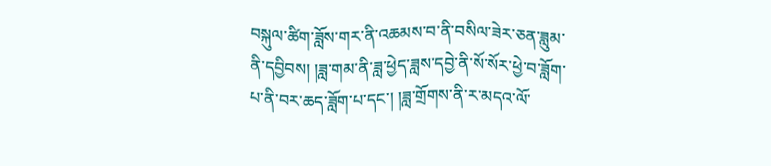བསྐུལ་ཚིག་ཟློས་གར་ནི་འཆམས་བ་ནི་བསིལ་ཟེར་ཅན་ཟླུམ་ནི་དབྱིབས། །ཟླ་གམ་ནི་ཟླ་ཕྱེད་ཟླས་དབྱེ་ནི་སོ་སོར་ཕྱེ་བ་ཟློག་པ་ནི་བར་ཆད་ཟློག་པ་དང་། །ཟླ་གྲོགས་ནི་ར་མདའ་ལོ་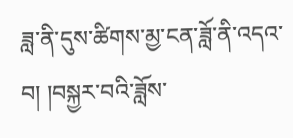ཟླ་ནི་དུས་ཚིགས་མྱ་ངན་ཟློ་ནི་འདའ་བ། །བསྐྱར་བའི་ཟློས་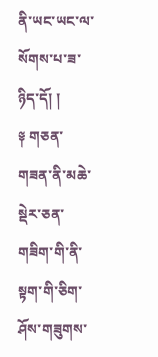ནི་ཡང་ཡང་ལ་སོགས་པ་ཟ་ཉིད་དོ། །
༈ གཅན་གཟན་ནི་མཆེ་སྡེར་ཅན་གཟིག་གི་ནི་སྟག་གི་ཅིག་ཤོས་གཟུགས་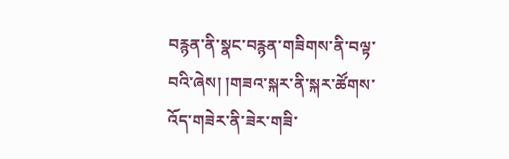བརྙན་ནི་སྣང་བརྙན་གཟིགས་ནི་བལྟ་བའི་ཞེས། །གཟའ་སྐར་ནི་སྐར་ཚོགས་འོད་གཟེར་ནི་ཟེར་གཟི་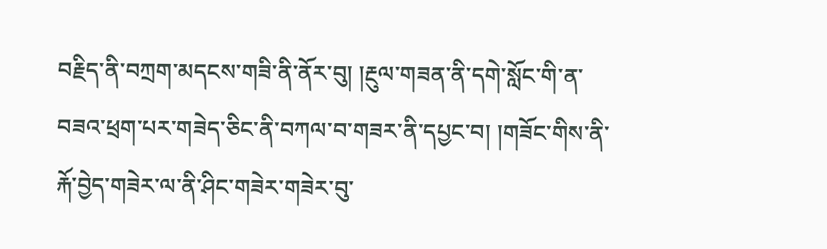བརྗིད་ནི་བཀྲག་མདངས་གཟི་ནི་ནོར་བུ། །རྔུལ་གཟན་ནི་དགེ་སློང་གི་ན་བཟའ་ཕྲག་པར་གཟེད་ཅིང་ནི་བཀལ་བ་གཟར་ནི་དཔྱང་བ། །གཟོང་གིས་ནི་རྐོ་བྱེད་གཟེར་ལ་ནི་ཤིང་གཟེར་གཟེར་བུ་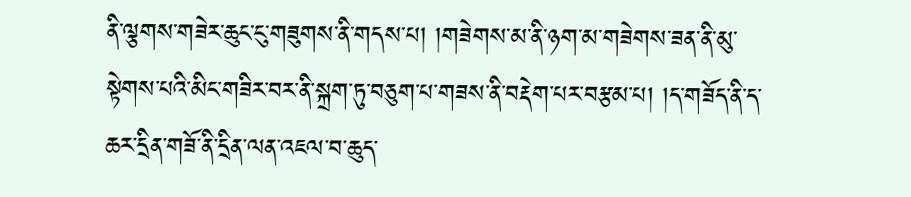ནི་ལྕགས་གཟེར་ཆུང་ངུ་གཟུགས་ནི་གདས་པ། །གཟེགས་མ་ནི་ཉག་མ་གཟེགས་ཟན་ནི་མུ་སྟེགས་པའི་མིང་གཟིར་བར་ནི་སྐྲག་ཏུ་བཅུག་པ་གཟས་ནི་བརྡེག་པར་བརྩམ་པ། །ད་གཟོད་ནི་ད་ཆར་དྲིན་གཟོ་ནི་དྲིན་ལན་འཇལ་བ་ཆུད་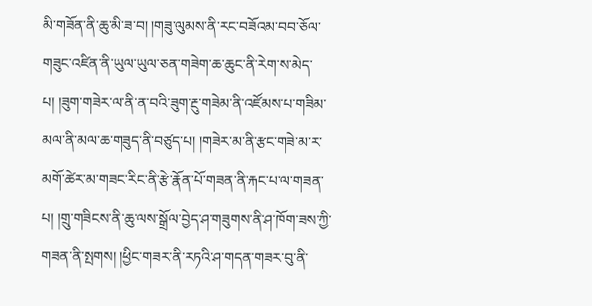མི་གཟོན་ནི་ཆུ་མི་ཟ་བ། །གཟུ་ལུམས་ནི་རང་བཟོའམ་བབ་ཅོལ་གཟུང་འཛིན་ནི་ཡུལ་ཡུལ་ཅན་གཟེག་ཆ་ཆུང་ནི་རེག་ས་མེད་པ། །ཟུག་གཟེར་ལ་ནི་ན་བའི་ཟུག་རྔུ་གཟེམ་ནི་འཛོམས་པ་གཟིམ་མལ་ནི་མལ་ཆ་གཟུད་ནི་བཙུད་པ། །གཟེར་མ་ནི་རྩང་གཟེ་མ་ར་མགོ་ཚེར་མ་གཟང་རིང་ནི་རྩེ་རྣོན་པོ་གཟན་ནི་རྐང་པ་ལ་གཟན་པ། །གྲུ་གཟིངས་ནི་ཆུ་ལས་སྒྲོལ་བྱེད་ཤ་གཟུགས་ནི་ཤ་ཁོག་ཟས་ཀྱི་གཟན་ནི་སྤགས། །ཕྱིང་གཟར་ནི་རཏའི་ཤ་གདན་གཟར་བུ་ནི་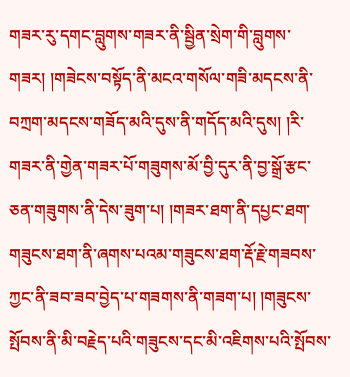གཟར་རུ་དགང་བླུགས་གཟར་ནི་སྦྱིན་སྲེག་གི་བླུགས་གཟར། །གཟེངས་བསྟོད་ནི་མངའ་གསོལ་གཟི་མདངས་ནི་བཀྲག་མདངས་གཟོད་མའི་དུས་ནི་གདོད་མའི་དུས། །རི་གཟར་ནི་གྱེན་གཟར་པོ་གཟུགས་མོ་བྱི་དུར་ནི་བྱ་སྒྲོ་རྩང་ཅན་གཟུགས་ནི་དེས་ཟུག་པ། །གཟར་ཐག་ནི་དཔྱང་ཐག་གཟུངས་ཐག་ནི་ཞགས་པའམ་གཟུངས་ཐག་རྡོ་རྗེ་གཟབས་ཀྱང་ནི་ཟབ་ཟབ་བྱེད་པ་གཟགས་ནི་གཟག་པ། །གཟུངས་སྤོབས་ནི་མི་བརྗེད་པའི་གཟུངས་དང་མི་འཇིགས་པའི་སྤོབས་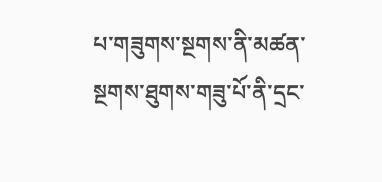པ་གཟུགས་སྔགས་ནི་མཚན་སྔགས་ཐུགས་གཟུ་པོ་ནི་དྲང་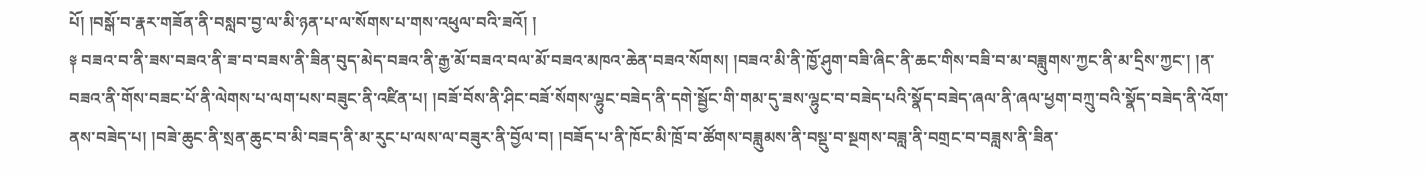པོ། །བསྒོ་བ་རྣར་གཟོན་ནི་བསླབ་བྱ་ལ་མི་ཉན་པ་ལ་སོགས་པ་གས་འཕུལ་བའི་ཟའོ། །
༈ བཟའ་བ་ནི་ཟས་བཟའ་ནི་ཟ་བ་བཟས་ནི་ཟིན་བུད་མེད་བཟའ་ནི་རྒྱ་མོ་བཟའ་བལ་མོ་བཟའ་མཁའ་ཆེན་བཟའ་སོགས། །བཟའ་མི་ནི་ཁྱོ་ཤུག་བཟི་ཞིང་ནི་ཆང་གིས་བཟི་བ་མ་བཟླུགས་ཀྱང་ནི་མ་དྲིས་ཀྱང་། །ན་བཟའ་ནི་གོས་བཟང་པོ་ནི་ལེགས་པ་ལག་པས་བཟུང་ནི་འཛིན་པ། །བཟོ་བོས་ནི་ཤིང་བཟོ་སོགས་ལྷུང་བཟེད་ནི་དགེ་སྦྱོང་གི་གམ་དུ་ཟས་ལྷུང་བ་བཟེད་པའི་སྣོད་བཟེད་ཞལ་ནི་ཞལ་ཕྱག་བཀྲུ་བའི་སྣོད་བཟེད་ནི་འོག་ནས་བཟེད་པ། །བཟེ་ཆུང་ནི་སྲན་ཆུང་བ་མི་བཟད་ནི་མ་རུང་པ་ལས་ལ་བཟུར་ནི་བྱོལ་བ། །བཟོད་པ་ནི་ཁོང་མི་ཁྲོ་བ་ཚོགས་བཟླུམས་ནི་བསྡུ་བ་སྔགས་བཟླ་ནི་བགྲང་བ་བཟླས་ནི་ཟིན་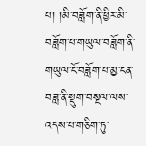པ། །མི་བཟློག་ནི་ཕྱིར་མི་བཟློག་པ་གཡུལ་བཟློག་ནི་གཡུལ་ངོ་བཟློག་པ་མྱ་ངན་བཟླ་ནི་སྡུག་བསྔལ་ལས་འདས་པ་གཅིག་ཏུ་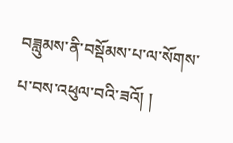བཟླུམས་ནི་བསྡོམས་པ་ལ་སོགས་པ་བས་འཕུལ་བའི་ཟའོ། །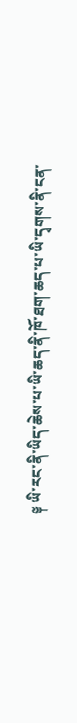༈ ཡི་རང་ནི་ཡིད་ཆེས་པ་ཡི་ཆད་ནི་ཁོ་ཐག་ཆད་པ་ཡི་དྭགས་ནི་ངན་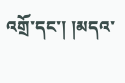འགྲོ་དང་། །མདའ་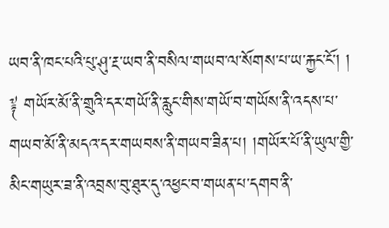ཡབ་ནི་ཁང་པའི་པུ་ཤུ་རྔ་ཡབ་ནི་བསིལ་གཡབ་ལ་སོགས་པ་ཡ་རྐྱང་ངོ་། །
༈ གཡོར་མོ་ནི་གྲུའི་དར་གཡོ་ནི་རླུང་གིས་གཡོ་བ་གཡོས་ནི་འདས་པ་གཡབ་མོ་ནི་མདའ་དར་གཡབས་ནི་གཡབ་ཟིན་པ། །གཡོར་པོ་ནི་ཡུལ་གྱི་མིང་གཡུར་ཟ་ནི་འབྲས་བུ་ཐུར་དུ་འཕྱང་བ་གཡན་པ་དགབ་ནི་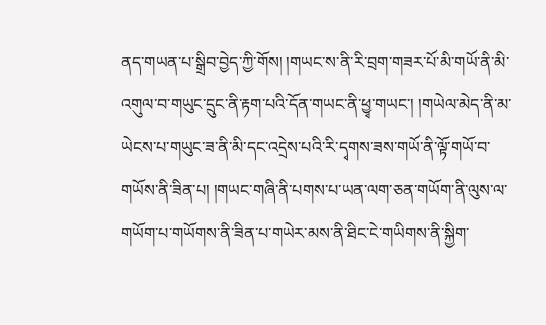ནད་གཡན་པ་སྒྲིབ་བྱེད་ཀྱི་གོས། །གཡང་ས་ནི་རི་བྲག་གཟར་པོ་མི་གཡོ་ནི་མི་འགུལ་བ་གཡུང་དྲུང་ནི་རྟག་པའི་དོན་གཡང་ནི་ཕྱྭ་གཡང་། །གཡེལ་མེད་ནི་མ་ཡེངས་པ་གཡུང་ཟ་ནི་མི་དང་འདྲེས་པའི་རི་དྭགས་ཟས་གཡོ་ནི་ལྟོ་གཡོ་བ་གཡོས་ནི་ཟིན་པ། །གཡང་གཞི་ནི་པགས་པ་ཡན་ལག་ཅན་གཡོག་ནི་ལུས་ལ་གཡོག་པ་གཡོགས་ནི་ཟིན་པ་གཡེར་མས་ནི་ཐིང་ངེ་གཡིགས་ནི་སྐྱིག་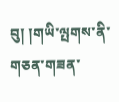བུ། །གཡི་ལྤགས་ནི་གཅན་གཟན་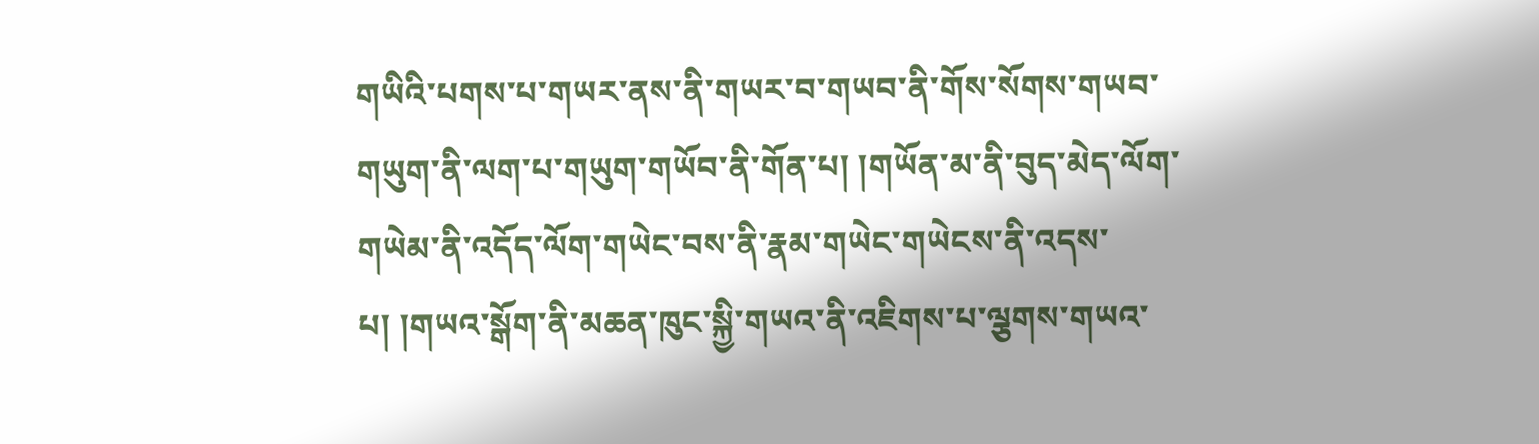གཡིའི་པགས་པ་གཡར་ནས་ནི་གཡར་བ་གཡབ་ནི་གོས་སོགས་གཡབ་གཡུག་ནི་ལག་པ་གཡུག་གཡོབ་ནི་གོན་པ། །གཡོན་མ་ནི་བུད་མེད་ལོག་གཡེམ་ནི་འདོད་ལོག་གཡེང་བས་ནི་རྣམ་གཡེང་གཡེངས་ནི་འདས་པ། །གཡའ་སྒོག་ནི་མཆན་ཁུང་སྐྱི་གཡའ་ནི་འཇིགས་པ་ལྕགས་གཡའ་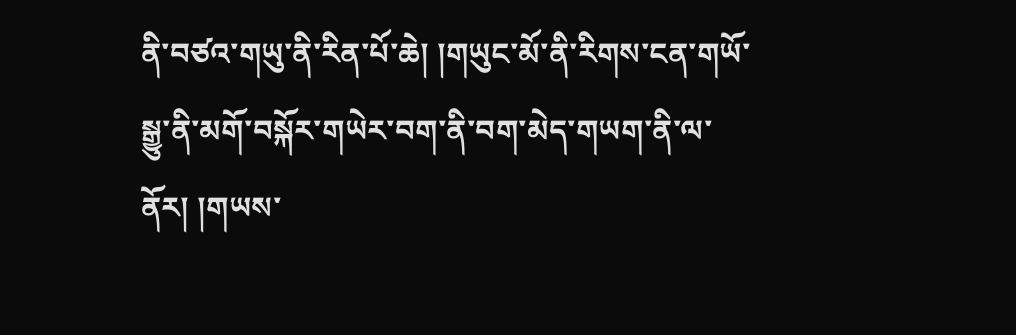ནི་བཙའ་གཡུ་ནི་རིན་པོ་ཆེ། །གཡུང་མོ་ནི་རིགས་ངན་གཡོ་སྒྱུ་ནི་མགོ་བསྐོར་གཡེར་བག་ནི་བག་མེད་གཡག་ནི་ལ་ནོར། །གཡས་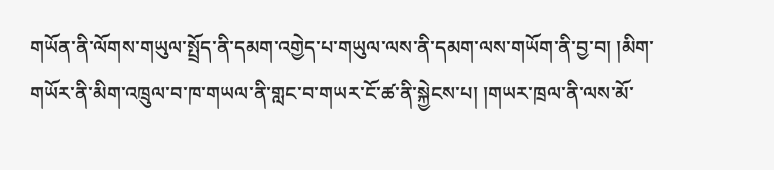གཡོན་ནི་ལོགས་གཡུལ་སྤྲོད་ནི་དམག་འགྱེད་པ་གཡུལ་ལས་ནི་དམག་ལས་གཡོག་ནི་བྱ་བ། །མིག་གཡོར་ནི་མིག་འཁྲུལ་བ་ཁ་གཡལ་ནི་གླང་བ་གཡར་ངོ་ཚ་ནི་སྐྱེངས་པ། །གཡར་ཁྲལ་ནི་ལས་མོ་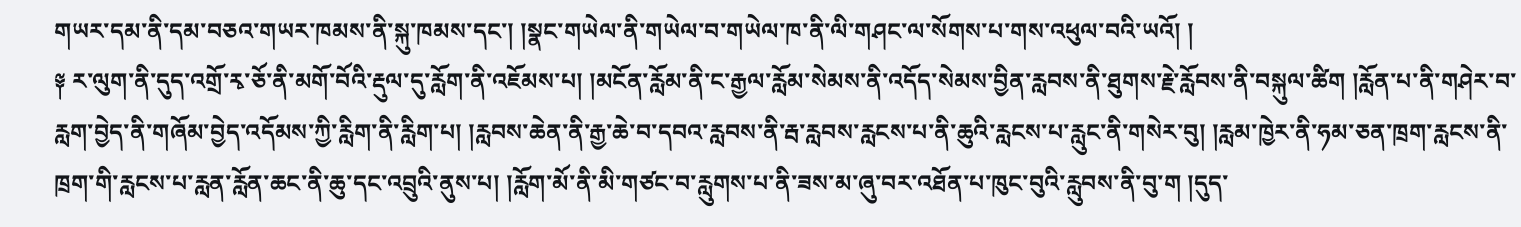གཡར་དམ་ནི་དམ་བཅའ་གཡར་ཁམས་ནི་སྐུ་ཁམས་དང་། །སྣང་གཡེལ་ནི་གཡེལ་བ་གཡེལ་ཁ་ནི་ལི་གཤང་ལ་སོགས་པ་གས་འཕུལ་བའི་ཡའོ། །
༈ ར་ལུག་ནི་དུད་འགྲོ་རྭ་ཅོ་ནི་མགོ་བོའི་རྡུལ་དུ་རློག་ནི་འཇོམས་པ། །མངོན་རློམ་ནི་ང་རྒྱལ་རློམ་སེམས་ནི་འདོད་སེམས་བྱིན་རླབས་ནི་ཐུགས་རྗེ་རློབས་ནི་བསྐུལ་ཚིག །རློན་པ་ནི་གཤེར་བ་རླག་བྱེད་ནི་གཞོམ་བྱེད་འདོམས་ཀྱི་རླིག་ནི་རླིག་པ། །རླབས་ཆེན་ནི་རྒྱ་ཆེ་བ་དབའ་རླབས་ནི་རྦ་རླབས་རླངས་པ་ནི་ཆུའི་རླངས་པ་རླུང་ནི་གསེར་བུ། །རླམ་ཁྱེར་ནི་ཧམ་ཅན་ཁྲག་རླངས་ནི་ཁྲག་གི་རླངས་པ་རླན་རློན་ཆང་ནི་ཆུ་དང་འབྲུའི་ནུས་པ། །རློག་མོ་ནི་མི་གཙང་བ་རླུགས་པ་ནི་ཟས་མ་ཞུ་བར་འཐོན་པ་ཁུང་བུའི་རླུབས་ནི་བུ་ག །དུད་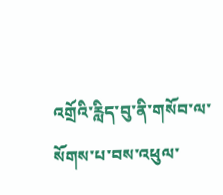འགྲོའི་རླིད་བུ་ནི་གསོབ་ལ་སོགས་པ་བས་འཕུལ་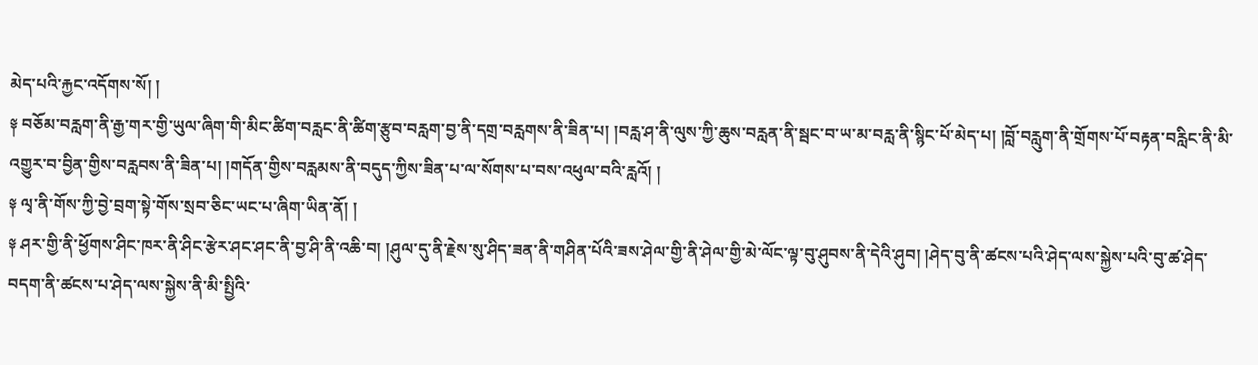མེད་པའི་རྐྱང་འདོགས་སོ། །
༈ བཅོམ་བརླག་ནི་རྒྱ་གར་གྱི་ཡུལ་ཞིག་གི་མིང་ཚིག་བརླང་ནི་ཚིག་རྩུབ་བརླག་བྱ་ནི་དགྲ་བརླགས་ནི་ཟིན་པ། །བརླ་ཤ་ནི་ལུས་ཀྱི་ཆུས་བརླན་ནི་སྦང་བ་ཡ་མ་བརླ་ནི་སྙིང་པོ་མེད་པ། །བློ་བརླུག་ནི་གྲོགས་པོ་བརྟན་བརླིང་ནི་མི་འགྱུར་བ་བྱིན་གྱིས་བརླབས་ནི་ཟིན་པ། །གདོན་གྱིས་བརླམས་ནི་བདུད་ཀྱིས་ཟིན་པ་ལ་སོགས་པ་བས་འཕུལ་བའི་རླའོ། །
༈ ལྭ་ནི་གོས་ཀྱི་བྱེ་བྲག་སྟེ་གོས་སྲབ་ཅིང་ཡང་པ་ཞིག་ཡིན་ནོ། །
༈ ཤར་གྱི་ནི་ཕྱོགས་ཤིང་ཁར་ནི་ཤིང་རྩེར་ཤང་ཤང་ནི་བྱ་ཤི་ནི་འཆི་བ། །ཤུལ་དུ་ནི་རྗེས་སུ་ཤིད་ཟན་ནི་གཤིན་པོའི་ཟས་ཤེལ་གྱི་ནི་ཤེལ་གྱི་མེ་ལོང་ལྟ་བུ་ཤུབས་ནི་དེའི་ཤུབ། །ཤེད་བུ་ནི་ཚངས་པའི་ཤེད་ལས་སྐྱེས་པའི་བུ་ཚ་ཤེད་བདག་ནི་ཚངས་པ་ཤེད་ལས་སྐྱེས་ནི་མི་སྤྱིའི་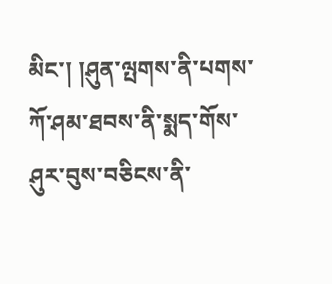མིང་། །ཤུན་ལྤགས་ནི་པགས་ཀོ་ཤམ་ཐབས་ནི་སྨད་གོས་ཤུར་བུས་བཅིངས་ནི་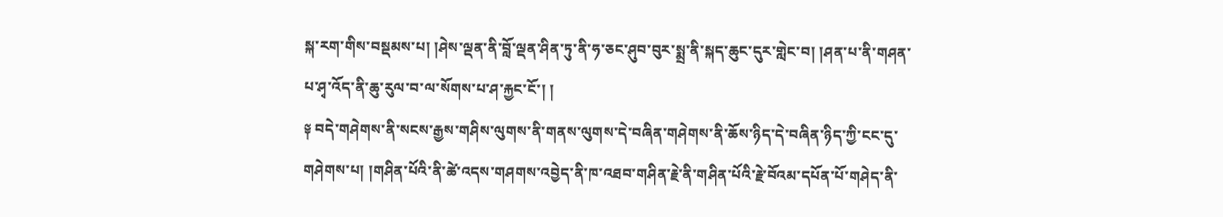སྐ་རག་གིས་བསྡམས་པ། །ཤེས་ལྡན་ནི་བློ་ལྡན་ཤིན་ཏུ་ནི་ཧ་ཅང་ཤུབ་བུར་སྨྲ་ནི་སྐད་ཆུང་དུར་གླེང་བ། །ཤན་པ་ནི་གཤན་པ་ཤྭ་འོད་ནི་ཆུ་རུལ་བ་ལ་སོགས་པ་ཤ་རྐྱང་ངོ་། །
༈ བདེ་གཤེགས་ནི་སངས་རྒྱས་གཤིས་ལུགས་ནི་གནས་ལུགས་དེ་བཞིན་གཤེགས་ནི་ཆོས་ཉིད་དེ་བཞིན་ཉིད་ཀྱི་ངང་དུ་གཤེགས་པ། །གཤིན་པོའི་ནི་ཚེ་འདས་གཤགས་འབྱེད་ནི་ཁ་འཐབ་གཤིན་རྗེ་ནི་གཤིན་པོའི་རྗེ་བོའམ་དཔོན་པོ་གཤེད་ནི་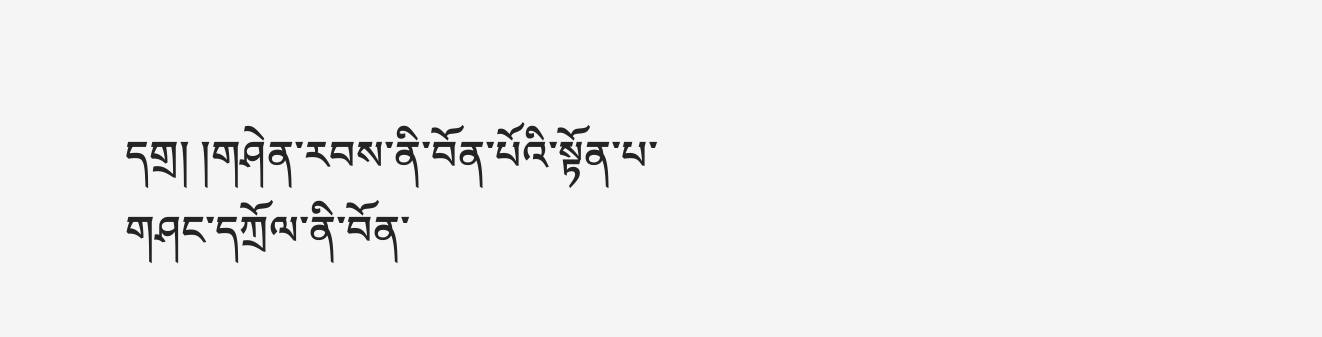དགྲ། །གཤེན་རབས་ནི་བོན་པོའི་སྟོན་པ་གཤང་དཀྲོལ་ནི་བོན་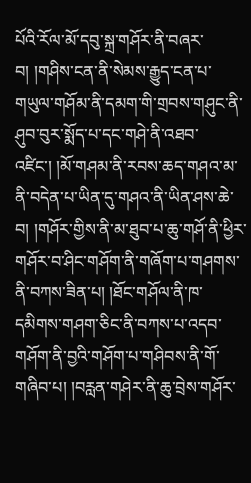པོའི་རོལ་མོ་དབུ་སྐྲ་གཤོར་ནི་བཞར་བ། །གཤིས་ངན་ནི་སེམས་རྒྱུད་ངན་པ་གཡུལ་གཤོམ་ནི་དམག་གི་གྲབས་གཤུང་ནི་ཤུབ་བུར་སྨོད་པ་དང་གཤེ་ནི་འཐབ་འཛིང་། །མོ་གཤམ་ནི་རབས་ཆད་གཤའ་མ་ནི་བདེན་པ་ཡིན་དུ་གཤའ་ནི་ཡིན་ཤས་ཆེ་བ། །གཤོར་གྱིས་ནི་མ་ཐུབ་པ་ཆུ་གཤོ་ནི་ཕྱིར་གཤོར་བ་ཤིང་གཤོག་ནི་གཞོག་པ་གཤགས་ནི་བཀས་ཟིན་པ། །ཐོང་གཤོལ་ནི་ཁ་དམིགས་གཤག་ཅིང་ནི་བཀས་པ་འདབ་གཤོག་ནི་བྱའི་གཤོག་པ་གཤིབས་ནི་གོ་གཞིབ་པ། །བརླན་གཤེར་ནི་ཆུ་བྲེས་གཤོར་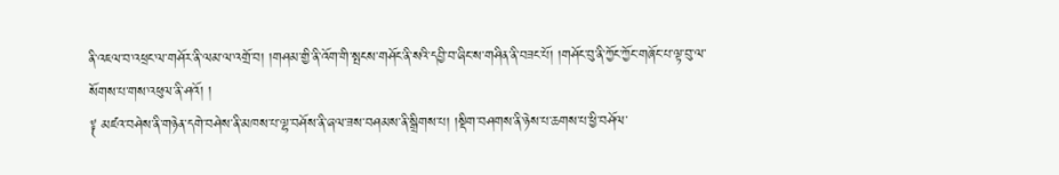ནི་འཇལ་བ་འཕྲང་ལ་གཤོར་ནི་ལམ་ལ་འགྲོ་བ། །གཤམ་གྱི་ནི་འོག་གི་སྤངས་གཤོང་ནི་སའི་དབྱི་བ་ཞིང་ས་གཤིན་ནི་བཟང་པོ། །གཤོང་བུ་ནི་ཀྱོང་ཀྱོང་གཞོང་པ་ལྟ་བུ་ལ་སོགས་པ་གས་འཕུལ་ནི་ཤའོ། །
༈ མཛའ་བཤེས་ནི་གཉེན་དགེ་བཤེས་ནི་མཁས་པ་ལྷ་བཤོས་ནི་ཞལ་ཟས་བཤམས་ནི་སྒྲིགས་པ། །སྡིག་བཤགས་ནི་ཉེས་པ་ཆགས་པ་ཕྱི་བཤོལ་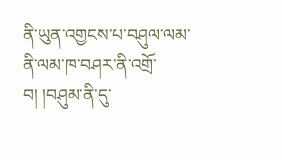ནི་ཡུན་འགྱངས་པ་བཤུལ་ལམ་ནི་ལམ་ཁ་བཤར་ནི་འགྲོ་བ། །བཤུམ་ནི་དུ་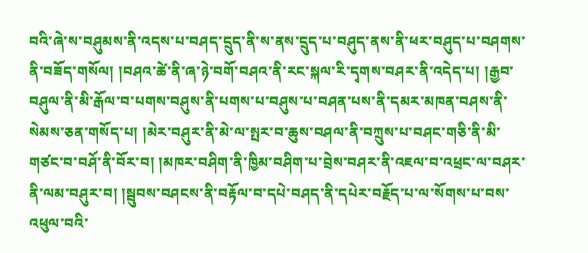བའི་ཞེ་ས་བཤུམས་ནི་འདས་པ་བཤད་དྲུད་ནི་ས་ནས་དྲུད་པ་བཤུད་ནས་ནི་ཕར་བཤུད་པ་བཤགས་ནི་བཟོད་གསོལ། །བཤའ་ཚེ་ནི་ཞ་ཉེ་བགོ་བཤའ་ནི་རང་སྐལ་རི་དྭགས་བཤར་ནི་འདེད་པ། །རྒྱབ་བཤུལ་ནི་མི་རྒོལ་བ་པགས་བཤུས་ནི་པགས་པ་བཤུས་པ་བཤན་པས་ནི་དམར་མཁན་བཤས་ནི་སེམས་ཅན་གསོད་པ། །མེར་བཤུར་ནི་མེ་ལ་སྤར་བ་ཆུས་བཤལ་ནི་བཀྲུས་པ་བཤང་གཅི་ནི་མི་གཙང་བ་བཤོ་ནི་བོར་བ། །མཁར་བཤིག་ནི་ཁྱིམ་བཤིག་པ་བྲེས་བཤར་ནི་འཇལ་བ་འཕྲང་ལ་བཤར་ནི་ལམ་བཤུར་བ། །སྦུབས་བཤངས་ནི་བརྟོལ་བ་དཔེ་བཤད་ནི་དཔེར་བརྗོད་པ་ལ་སོགས་པ་བས་འཕུལ་བའི་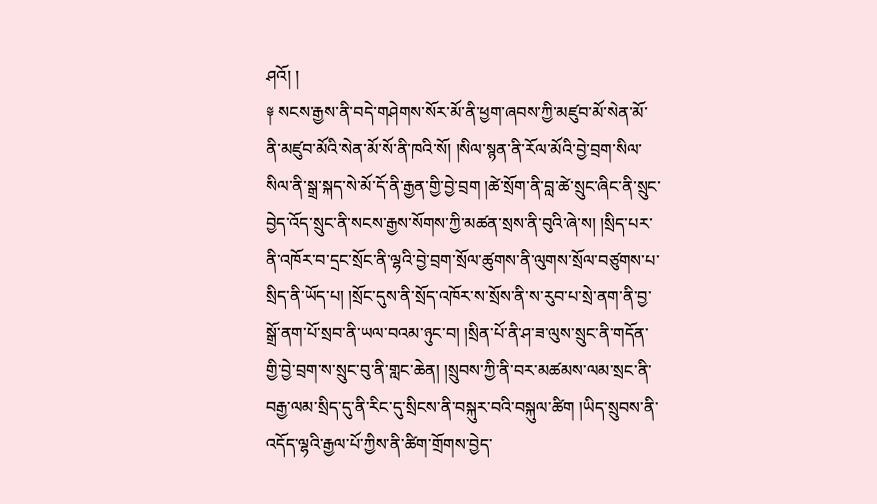ཤའོ། །
༈ སངས་རྒྱས་ནི་བདེ་གཤེགས་སོར་མོ་ནི་ཕྱག་ཞབས་ཀྱི་མཛུབ་མོ་སེན་མོ་ནི་མཛུབ་མོའི་སེན་མོ་སོ་ནི་ཁའི་སོ། །སིལ་སྙན་ནི་རོལ་མོའི་བྱེ་བྲག་སིལ་སིལ་ནི་སྒྲ་སྐད་སེ་མོ་དོ་ནི་རྒྱན་གྱི་བྱེ་བྲག །ཚེ་སྲོག་ནི་བླ་ཚེ་སྲུང་ཞིང་ནི་སྲུང་བྱེད་འོད་སྲུང་ནི་སངས་རྒྱས་སོགས་ཀྱི་མཚན་སྲས་ནི་བུའི་ཞེ་ས། །སྲིད་པར་ནི་འཁོར་བ་དྲང་སྲོང་ནི་ལྷའི་བྱེ་བྲག་སྲོལ་ཚུགས་ནི་ལུགས་སྲོལ་བཙུགས་པ་སྲིད་ནི་ཡོད་པ། །སྲོང་དུས་ནི་སྲོད་འཁོར་ས་སྲོས་ནི་ས་རུབ་པ་སྲེ་ནག་ནི་བྱ་སྒྲོ་ནག་པོ་སྲབ་ནི་ཡལ་བའམ་ཉུང་བ། །སྲིན་པོ་ནི་ཤ་ཟ་ལུས་སྲུང་ནི་གདོན་གྱི་བྱེ་བྲག་ས་སྲུང་བུ་ནི་གླང་ཆེན། །སྲུབས་ཀྱི་ནི་བར་མཚམས་ལམ་སྲང་ནི་བརྒྱ་ལམ་སྲིད་དུ་ནི་རིང་དུ་སྲིངས་ནི་བསྐུར་བའི་བསྐུལ་ཚིག །ཡིད་སྲུབས་ནི་འདོད་ལྷའི་རྒྱལ་པོ་ཀྱིས་ནི་ཚིག་གྲོགས་བྱེད་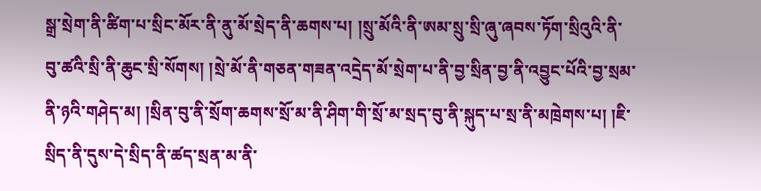སྒྲ་སྲེག་ནི་ཚིག་པ་སྲིང་མོར་ནི་ནུ་མོ་སྲེད་ནི་ཆགས་པ། །སྲུ་མོའི་ནི་ཨམ་སྲུ་སྲི་ཞུ་ཞབས་ཏོག་སྲིའུའི་ནི་བུ་ཚའི་སྲི་ནི་ཆུང་སྲི་སོགས། །སྲེ་མོ་ནི་གཅན་གཟན་འདྲེད་མོ་སྲེག་པ་ནི་བྱ་སྲིན་བྱ་ནི་འབྱུང་པོའི་བྱ་སྲམ་ནི་ཉའི་གཤེད་མ། །སྲིན་བུ་ནི་སྲོག་ཆགས་སྲོ་མ་ནི་ཤིག་གི་སྲོ་མ་སྲད་བུ་ནི་སྐུད་པ་སྲ་ནི་མཁྲེགས་པ། །ཇི་སྲིད་ནི་དུས་དེ་སྲིད་ནི་ཚད་སྲན་མ་ནི་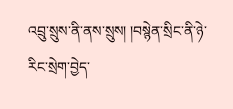འབྲུ་སྲུས་ནི་ནས་སྲུས། །བསྙེན་སྲིང་ནི་ཉེ་རིང་སྲེག་བྱེད་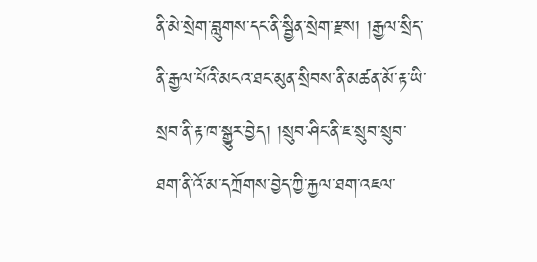ནི་མེ་སྲེག་བླུགས་དང་ནི་སྦྱིན་སྲེག་རྫས། །རྒྱལ་སྲིད་ནི་རྒྱལ་པོའི་མངའ་ཐང་མུན་སྲིབས་ནི་མཚན་མོ་རྟ་ཡི་སྲབ་ནི་རྟ་ཁ་སྒྱུར་བྱེད། །སྲུབ་ཤིང་ནི་ཇ་སྲུབ་སྲུབ་ཐག་ནི་འོ་མ་དཀྲོགས་བྱེད་ཀྱི་རྐྱལ་ཐག་འཇལ་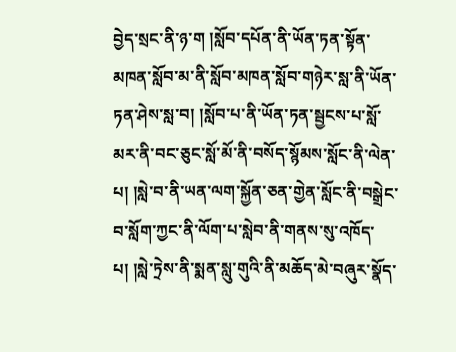བྱེད་སྲང་ནི་ཉ་ག །སློབ་དཔོན་ནི་ཡོན་ཏན་སྟོན་མཁན་སློབ་མ་ནི་སློབ་མཁན་སློབ་གཉེར་སླ་ནི་ཡོན་ཏན་ཤེས་སླ་བ། །སློབ་པ་ནི་ཡོན་ཏན་སྦྱངས་པ་སློ་མར་ནི་བང་ཅུང་སློ་མོ་ནི་བསོད་སྙོམས་སློང་ནི་ལེན་པ། །སླེ་བ་ནི་ཡན་ལག་སྐྱོན་ཅན་གྱེན་སློང་ནི་བསྒྲེང་བ་སློག་ཀྱང་ནི་ལོག་པ་སླེབ་ནི་གནས་སུ་འཁོད་པ། །སླེ་ཏྲེས་ནི་སྨན་སླུ་གུའི་ནི་མཆོད་མེ་བཞུར་སྣོད་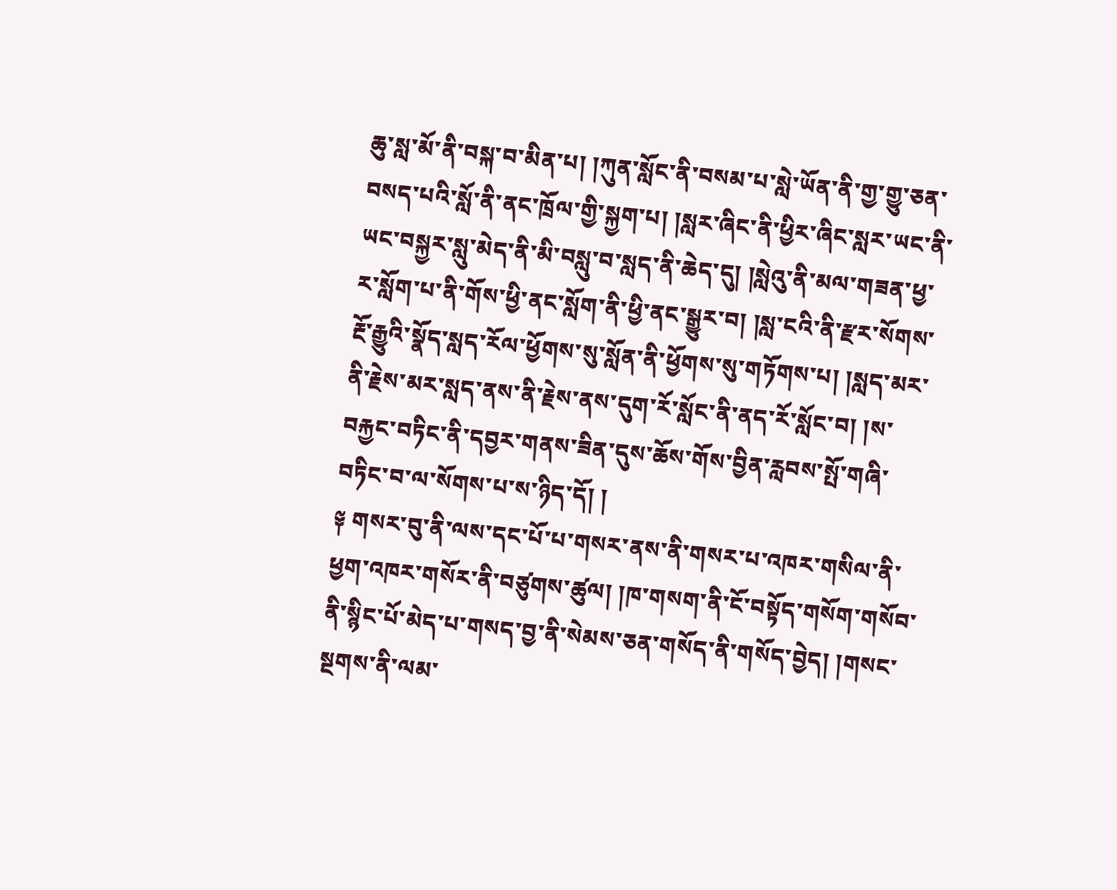ཆུ་སླ་མོ་ནི་བསྐ་བ་མིན་པ། །ཀུན་སློང་ནི་བསམ་པ་སླེ་ཡོན་ནི་གྱ་གྱུ་ཅན་བསད་པའི་སློ་ནི་ནང་ཁྲོལ་གྱི་སྐྱག་པ། །སླར་ཞིང་ནི་ཕྱིར་ཞིང་སླར་ཡང་ནི་ཡང་བསྐྱར་སླུ་མེད་ནི་མི་བསླུ་བ་སླད་ནི་ཆེད་དུ། །སླེའུ་ནི་མལ་གཟན་ཕྱ་ར་སློག་པ་ནི་གོས་ཕྱི་ནང་སློག་ནི་ཕྱི་ནང་སྒྱུར་བ། །སླ་ངའི་ནི་རྫར་སོགས་རྔོ་རྒྱུའི་སྣོད་སླད་རོལ་ཕྱོགས་སུ་སློན་ནི་ཕྱོགས་སུ་གཏོགས་པ། །སླད་མར་ནི་རྗེས་མར་སླད་ནས་ནི་རྗེས་ནས་དུག་རོ་སློང་ནི་ནད་རོ་སློང་བ། །ས་བརྐྱང་བཏིང་ནི་དབྱར་གནས་ཟིན་དུས་ཆོས་གོས་བྱིན་རླབས་སྤོ་གཞི་བཏིང་བ་ལ་སོགས་པ་ས་ཉིད་དོ། །
༈ གསར་བུ་ནི་ལས་དང་པོ་པ་གསར་ནས་ནི་གསར་པ་འཁར་གསིལ་ནི་ཕྱག་འཁར་གསོར་ནི་བཙུགས་ཚུལ། །ཁ་གསག་ནི་ངོ་བསྟོད་གསོག་གསོབ་ནི་སྙིང་པོ་མེད་པ་གསད་བྱ་ནི་སེམས་ཅན་གསོད་ནི་གསོད་བྱེད། །གསང་སྔགས་ནི་ལམ་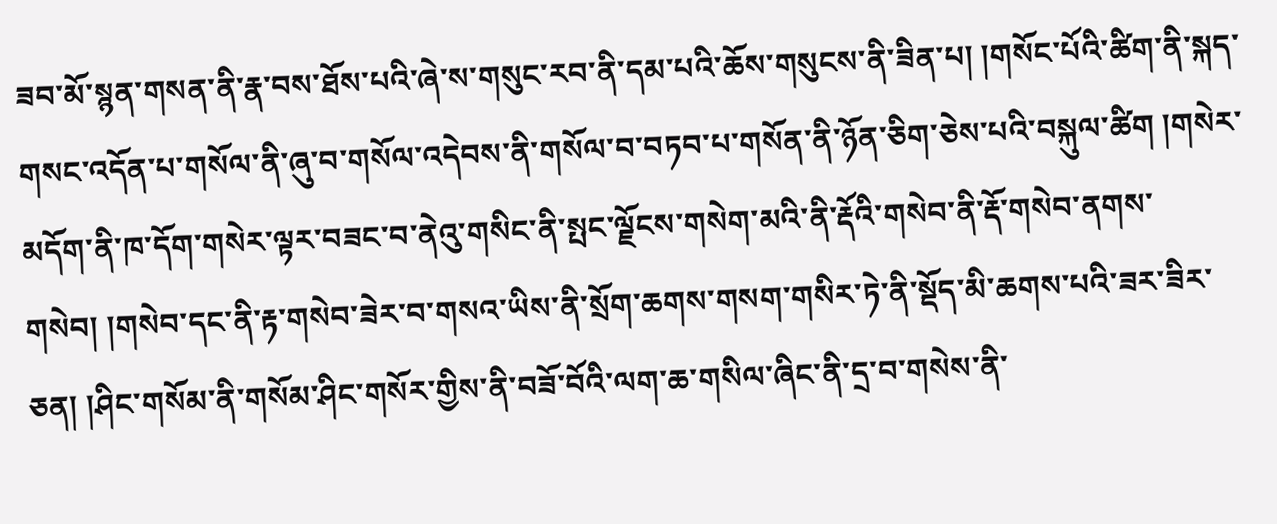ཟབ་མོ་སྙན་གསན་ནི་རྣ་བས་ཐོས་པའི་ཞེ་ས་གསུང་རབ་ནི་དམ་པའི་ཆོས་གསུངས་ནི་ཟིན་པ། །གསོང་པོའི་ཚིག་ནི་སྐད་གསང་འདོན་པ་གསོལ་ནི་ཞུ་བ་གསོལ་འདེབས་ནི་གསོལ་བ་བཏབ་པ་གསོན་ནི་ཉོན་ཅིག་ཅེས་པའི་བསྐུལ་ཚིག །གསེར་མདོག་ནི་ཁ་དོག་གསེར་ལྟར་བཟང་བ་ནེའུ་གསིང་ནི་སྤང་ལྗོངས་གསེག་མའི་ནི་རྡོའི་གསེབ་ནི་རྡོ་གསེབ་ནགས་གསེབ། །གསེབ་དང་ནི་རྟ་གསེབ་ཟེར་བ་གསའ་ཡིས་ནི་སྲོག་ཆགས་གསག་གསིར་ཏེ་ནི་སྡོད་མི་ཆགས་པའི་ཟར་ཟིར་ཅན། །ཤིང་གསོམ་ནི་གསོམ་ཤིང་གསོར་གྱིས་ནི་བཟོ་བོའི་ལག་ཆ་གསིལ་ཞིང་ནི་དྲ་བ་གསེས་ནི་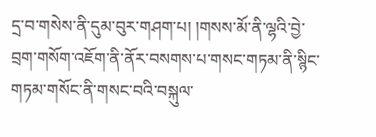དྲ་བ་གསེས་ནི་དུམ་བུར་གཤག་པ། །གསས་མོ་ནི་ལྷའི་བྱེ་བྲག་གསོག་འཇོག་ནི་ནོར་བསགས་པ་གསང་གཏམ་ནི་སྙིང་གཏམ་གསོང་ནི་གསང་བའི་བསྐུལ་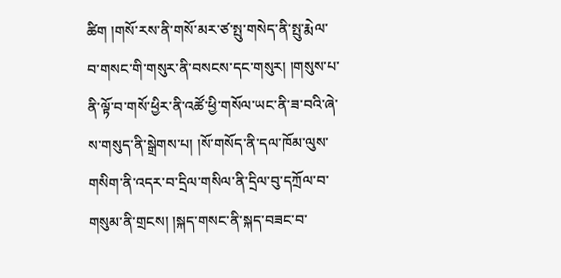ཚིག །གསོ་རས་ནི་གསོ་མར་ཙ་སྤུ་གསེད་ནི་སྤུ་རྨེལ་བ་གསང་གི་གསུར་ནི་བསངས་དང་གསུར། །གསུས་པ་ནི་ལྟོ་བ་གསོ་ཕྱིར་ནི་འཚོ་ཕྱི་གསོལ་ཡང་ནི་ཟ་བའི་ཞེ་ས་གསུད་ནི་སྒྲེགས་པ། །སོ་གསོད་ནི་དལ་ཁོམ་ལུས་གསིག་ནི་འདར་བ་དྲིལ་གསིལ་ནི་དྲིལ་བུ་དཀྲོལ་བ་གསུམ་ནི་གྲངས། །སྐད་གསང་ནི་སྐད་བཟང་བ་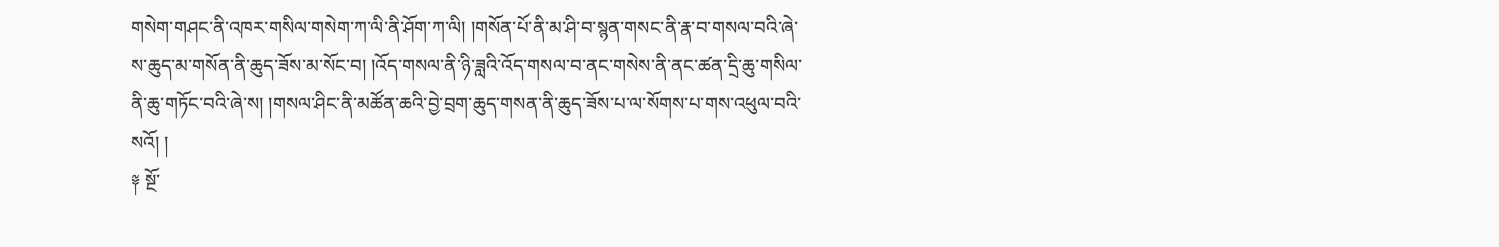གསེག་གཤང་ནི་འཁར་གསིལ་གསེག་ཀ་ལི་ནི་ཤོག་ཀ་ལི། །གསོན་པོ་ནི་མ་ཤི་བ་སྙན་གསང་ནི་རྣ་བ་གསལ་བའི་ཞེ་ས་ཆུད་མ་གསོན་ནི་ཆུད་ཟོས་མ་སོང་བ། །འོད་གསལ་ནི་ཉི་ཟླའི་འོད་གསལ་བ་ནང་གསེས་ནི་ནང་ཚན་དྲི་ཆུ་གསིལ་ནི་ཆུ་གཏོང་བའི་ཞེ་ས། །གསལ་ཤིང་ནི་མཚོན་ཆའི་བྱེ་བྲག་ཆུད་གསན་ནི་ཆུད་ཟོས་པ་ལ་སོགས་པ་གས་འཕུལ་བའི་སའོ། །
༈ སྔོ་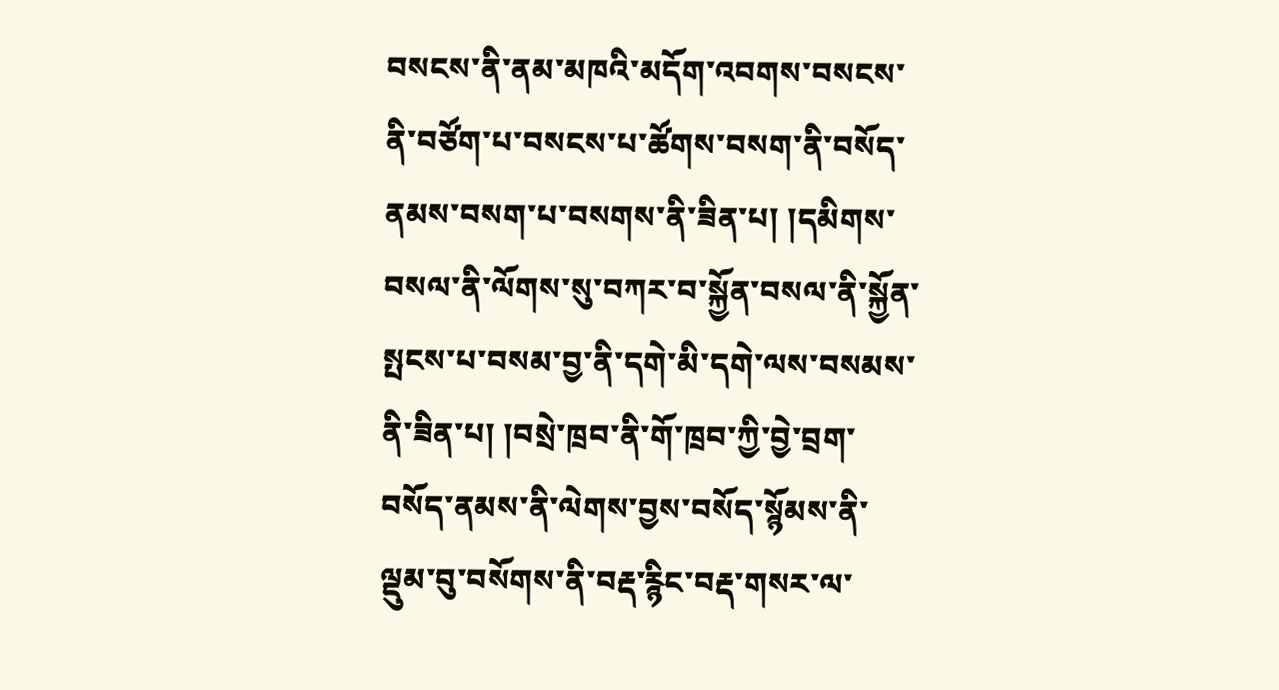བསངས་ནི་ནམ་མཁའི་མདོག་འབགས་བསངས་ནི་བཙོག་པ་བསངས་པ་ཚོགས་བསག་ནི་བསོད་ནམས་བསག་པ་བསགས་ནི་ཟིན་པ། །དམིགས་བསལ་ནི་ལོགས་སུ་བཀར་བ་སྐྱོན་བསལ་ནི་སྐྱོན་སྤངས་པ་བསམ་བྱ་ནི་དགེ་མི་དགེ་ལས་བསམས་ནི་ཟིན་པ། །བསྲེ་ཁྲབ་ནི་གོ་ཁྲབ་ཀྱི་བྱེ་བྲག་བསོད་ནམས་ནི་ལེགས་བྱས་བསོད་སྙོམས་ནི་ལྡུམ་བུ་བསོགས་ནི་བརྡ་རྙིང་བརྡ་གསར་ལ་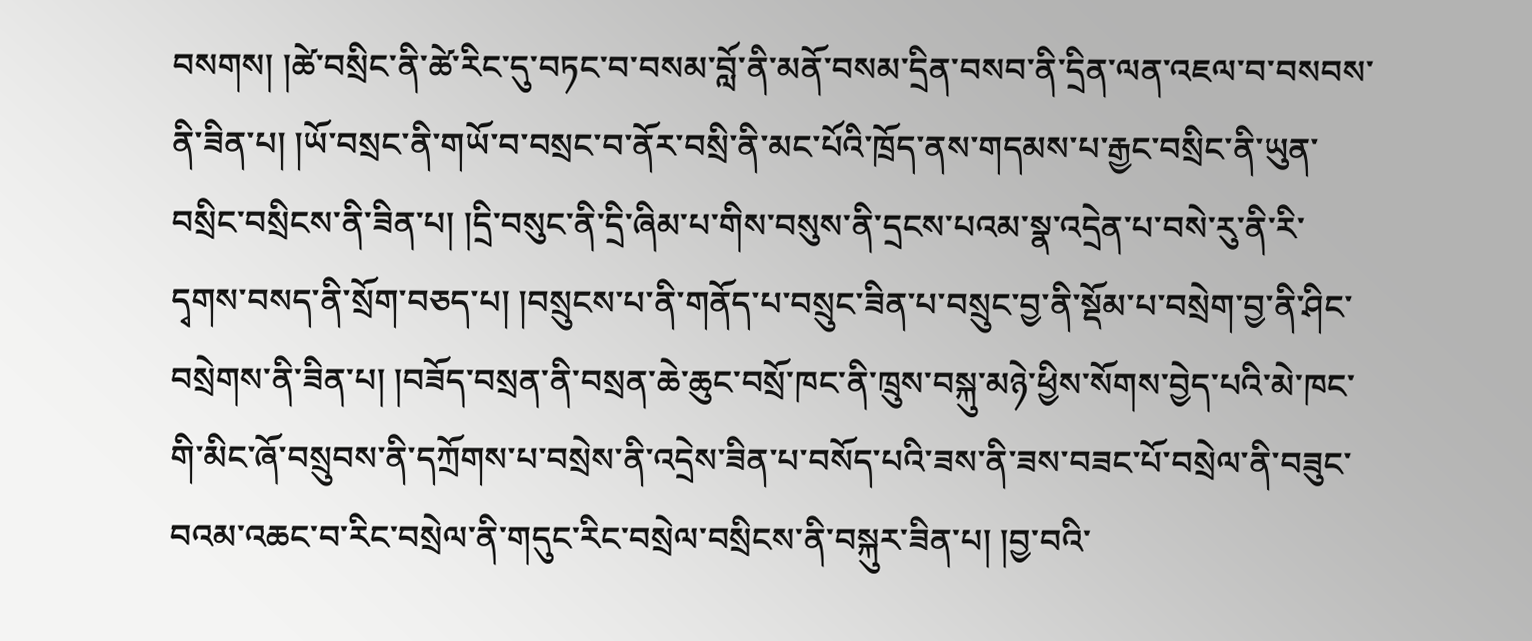བསགས། །ཚེ་བསྲིང་ནི་ཚེ་རིང་དུ་བཏང་བ་བསམ་བློ་ནི་མནོ་བསམ་དྲིན་བསབ་ནི་དྲིན་ལན་འཇལ་བ་བསབས་ནི་ཟིན་པ། །ཡོ་བསྲང་ནི་གཡོ་བ་བསྲང་བ་ནོར་བསྲི་ནི་མང་པོའི་ཁྲོད་ནས་གདམས་པ་རྒྱང་བསྲིང་ནི་ཡུན་བསྲིང་བསྲིངས་ནི་ཟིན་པ། །དྲི་བསུང་ནི་དྲི་ཞིམ་པ་གིས་བསུས་ནི་དྲངས་པའམ་སྣ་འདྲེན་པ་བསེ་རུ་ནི་རི་དྭགས་བསད་ནི་སྲོག་བཅད་པ། །བསྲུངས་པ་ནི་གནོད་པ་བསྲུང་ཟིན་པ་བསྲུང་བྱ་ནི་སྡོམ་པ་བསྲེག་བྱ་ནི་ཤིང་བསྲེགས་ནི་ཟིན་པ། །བཟོད་བསྲན་ནི་བསྲན་ཆེ་ཆུང་བསྲོ་ཁང་ནི་ཁྲུས་བསྐུ་མཉེ་ཕྱིས་སོགས་བྱེད་པའི་མེ་ཁང་གི་མིང་ཞོ་བསྲུབས་ནི་དཀྲོགས་པ་བསྲེས་ནི་འདྲེས་ཟིན་པ་བསོད་པའི་ཟས་ནི་ཟས་བཟང་པོ་བསྲེལ་ནི་བཟུང་བའམ་འཆང་བ་རིང་བསྲེལ་ནི་གདུང་རིང་བསྲེལ་བསྲིངས་ནི་བསྐུར་ཟིན་པ། །བྱ་བའི་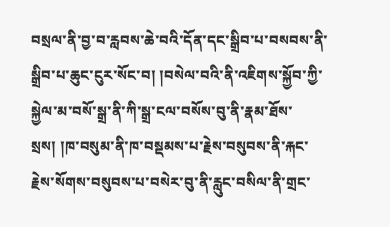བསྲལ་ནི་བྱ་བ་རླབས་ཆེ་བའི་དོན་དང་སྒྲིབ་པ་བསབས་ནི་སྒྲིབ་པ་ཆུང་ངུར་སོང་བ། །བསེལ་བའི་ནི་འཇིགས་སྐྱོབ་ཀྱི་སྐྱེལ་མ་བསོ་སྒྲ་ནི་ཀི་སྒྲ་ངལ་བསོས་བུ་ནི་རྣམ་ཐོས་སྲས། །ཁ་བསུམ་ནི་ཁ་བསྡམས་པ་རྗེས་བསུབས་ནི་རྐང་རྗེས་སོགས་བསུབས་པ་བསེར་བུ་ནི་རླུང་བསིལ་ནི་གྲང་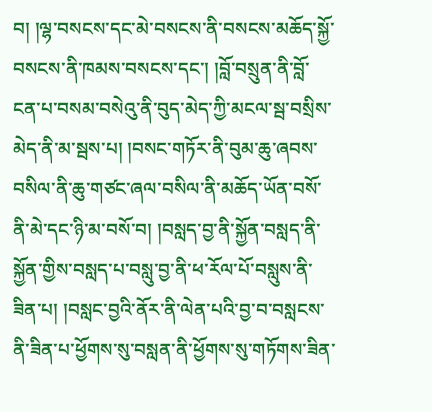བ། །ལྷ་བསངས་དང་མེ་བསངས་ནི་བསངས་མཆོད་སྐྱོ་བསངས་ནི་ཁམས་བསངས་དང་། །བློ་བསྲུན་ནི་བློ་ངན་པ་བསམ་བསེའུ་ནི་བུད་མེད་ཀྱི་མངལ་སྦ་བསྲིས་མེད་ནི་མ་སྦས་པ། །བསང་གཏོར་ནི་བུམ་ཆུ་ཞབས་བསིལ་ནི་ཆུ་གཙང་ཞལ་བསིལ་ནི་མཆོད་ཡོན་བསོ་ནི་མེ་དང་ཉི་མ་བསོ་བ། །བསླད་བྱ་ནི་སྐྱོན་བསླད་ནི་སྐྱོན་གྱིས་བསླད་པ་བསླུ་བྱ་ནི་ཕ་རོལ་པོ་བསླུས་ནི་ཟིན་པ། །བསླང་བྱའི་ནོར་ནི་ལེན་པའི་བྱ་བ་བསླངས་ནི་ཟིན་པ་ཕྱོགས་སུ་བསླན་ནི་ཕྱོགས་སུ་གཏོགས་ཟིན་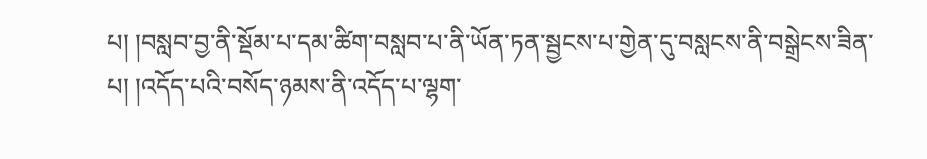པ། །བསླབ་བྱ་ནི་སྡོམ་པ་དམ་ཚིག་བསླབ་པ་ནི་ཡོན་ཏན་སྦྱངས་པ་གྱེན་དུ་བསླངས་ནི་བསྒྲེངས་ཟིན་པ། །འདོད་པའི་བསོད་ཉམས་ནི་འདོད་པ་ལྷག་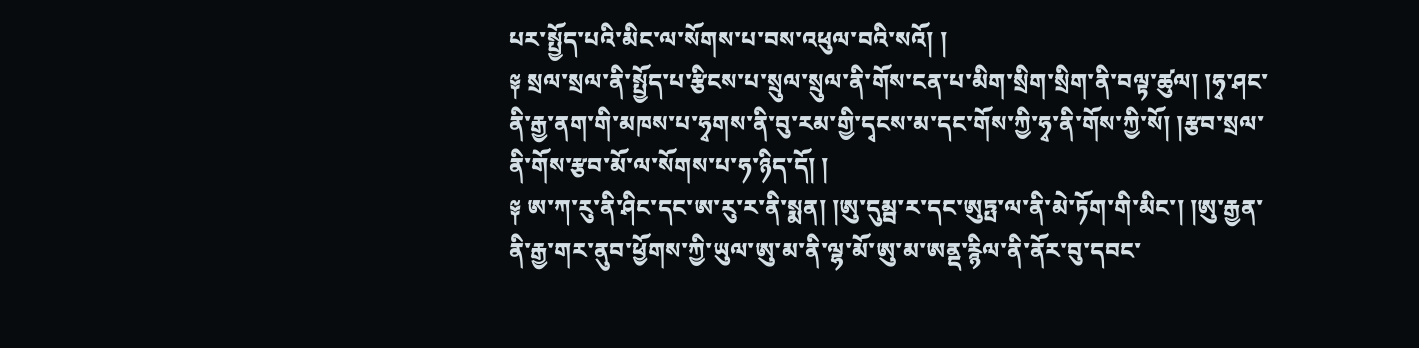པར་སྤྱོད་པའི་མིང་ལ་སོགས་པ་བས་འཕུལ་བའི་སའོ། །
༈ སྲལ་སྲལ་ནི་སྤྱོད་པ་རྩིངས་པ་སྲུལ་སྲུལ་ནི་གོས་ངན་པ་མིག་སྲིག་སྲིག་ནི་བལྟ་ཚུལ། །ཧྭ་ཤང་ནི་རྒྱ་ནག་གི་མཁས་པ་ཧྭགས་ནི་བུ་རམ་གྱི་དྭངས་མ་དང་གོས་ཀྱི་ཧྭ་ནི་གོས་ཀྱི་སོ། །རྩབ་སྲལ་ནི་གོས་རྩབ་མོ་ལ་སོགས་པ་ཧ་ཉིད་དོ། །
༈ ཨ་ཀ་རུ་ནི་ཤིང་དང་ཨ་རུ་ར་ནི་སྨན། །ཨུ་དུམྦ་ར་དང་ཨུཏྤ་ལ་ནི་མེ་ཏོག་གི་མིང་། །ཨུ་རྒྱན་ནི་རྒྱ་གར་ནུབ་ཕྱོགས་ཀྱི་ཡུལ་ཨུ་མ་ནི་ལྷ་མོ་ཨུ་མ་ཨནྡ་རྙིལ་ནི་ནོར་བུ་དབང་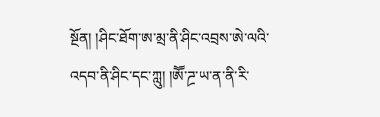སྔོན། །ཤིང་ཐོག་ཨ་མྲ་ནི་ཤིང་འབྲས་ཨེ་ལའི་འདབ་ནི་ཤིང་དང་ཀླུ། །ཨཽ་ཌྲ་ཡ་ན་ནི་རི་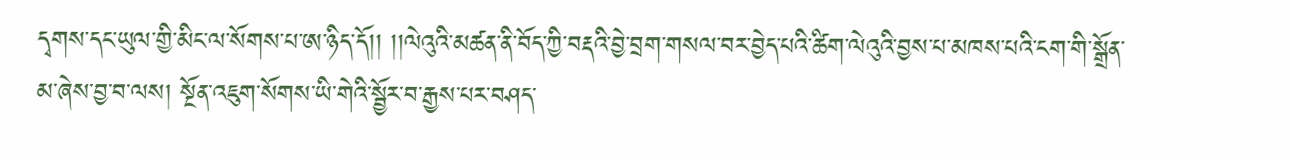དྭགས་དང་ཡུལ་གྱི་མིང་ལ་སོགས་པ་ཨ་ཉིད་དོ།། །།ལེའུའི་མཚན་ནི་བོད་ཀྱི་བརྡའི་བྱེ་བྲག་གསལ་བར་བྱེད་པའི་ཚིག་ལེའུའི་བྱས་པ་མཁས་པའི་ངག་གི་སྒྲོན་མ་ཞེས་བྱ་བ་ལས། སྔོན་འཇུག་སོགས་ཡི་གེའི་སྦྱོར་བ་རྒྱས་པར་བཤད་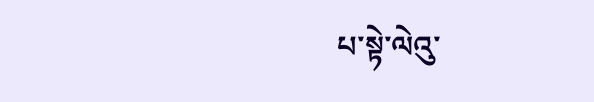པ་སྟེ་ལེའུ་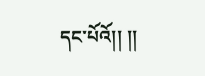དང་པོའོ།། །།